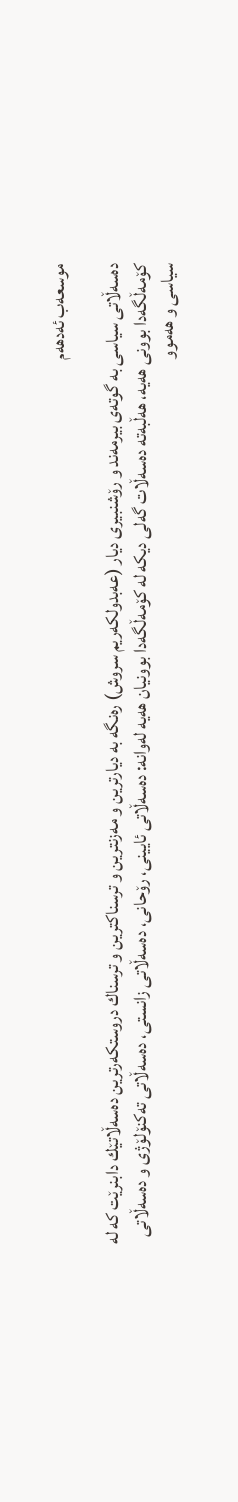موسعه‌ب ئه‌دهه‌م

ده‌سه‌ڵاتى سیاسى به‌ گوته‌ى بیرمه‌ند و رۆشنبیرى دیار (عه‌بدولكه‌ریم سروش) ره‌نگه‌ به‌ دیارترین و مه‌زنترین و ترسناكترین و ترسناك دروستكه‌رترین ده‌سه‌ڵاتێك دابنرێت كه‌ له‌ كۆمه‌ڵگه‌دا بوونى هه‌یه‌، هه‌ڵبه‌ته‌ ده‌سه‌ڵات گه‌لى دیكه‌ له‌ كۆمه‌ڵگه‌دا بوونیان هه‌یه‌ له‌وانه‌: ده‌سه‌ڵاتى ئایینى، رۆحانى، ده‌سه‌ڵاتى زانستى، ده‌سه‌ڵاتى ته‌كنۆلۆژى و ده‌سه‌ڵاتى سیاسى و هه‌موو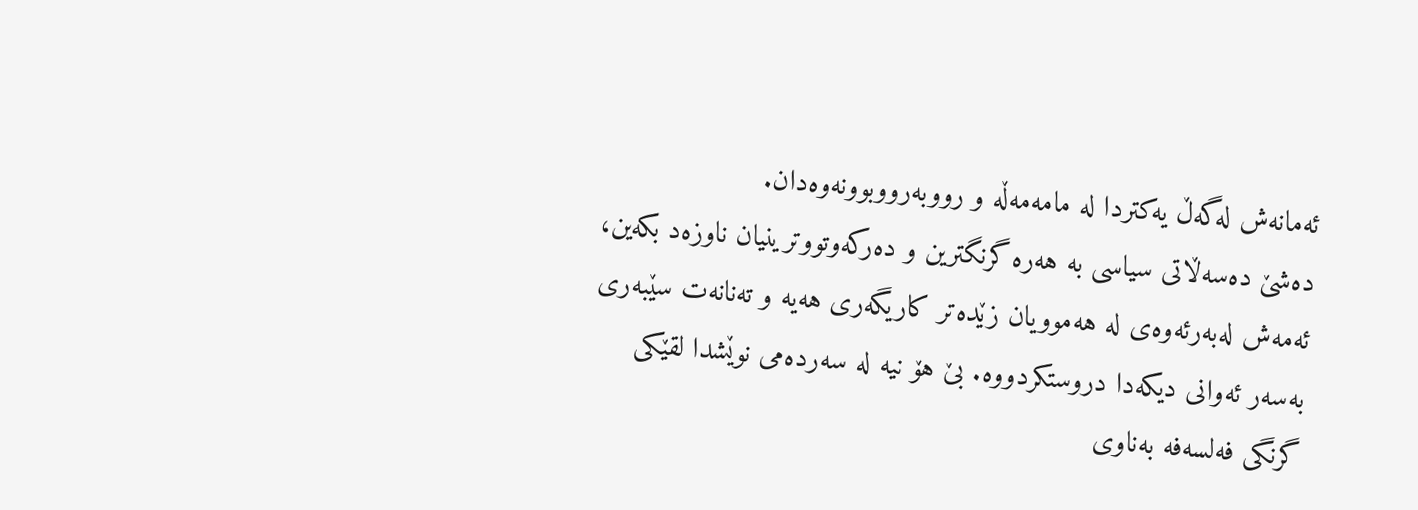ئه‌مانه‌ش له‌گه‌ڵ یه‌كتردا له‌ مامه‌مه‌ڵه‌ و رووبه‌رووبوونه‌وه‌دان.
ده‌شێ ده‌سه‌ڵاتى سیاسى به‌ هه‌ره‌ گرنگترین و ده‌ركه‌وتووترینیان ناوزه‌د بكه‌ین، ئه‌مه‌ش له‌به‌رئه‌وه‌ى له‌ هه‌موویان زێده‌تر كاریگه‌رى هه‌یه‌ و ته‌نانه‌ت سێبه‌رى به‌سه‌ر ئه‌وانى دیكه‌دا دروستكردووه‌. بێ هۆ نیه‌ له‌ سه‌رده‌مى نوێشدا لقێكى گرنگى فه‌لسه‌فه‌ به‌ناوى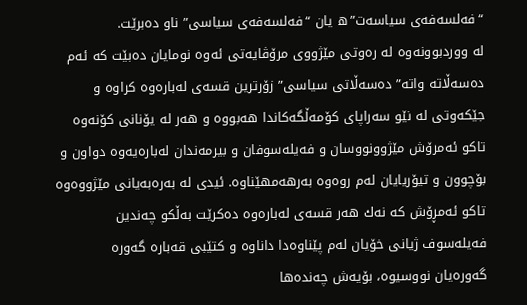“فه‌لسه‌فه‌ى سیاسه‌ت”ه‌ یان “فه‌لسه‌فه‌ى سیاسى” ناو ده‌برێت.
له‌ ووردبوونه‌وه‌ له‌ ره‌وتى مێژووى مرۆڤایه‌تى ئه‌وه‌ نومایان ده‌بێت كه‌ ئه‌م ده‌سه‌ڵاته‌ واته‌” ده‌سه‌ڵاتى سیاسى” زۆرترین قسه‌ى له‌باره‌وه‌ كراوه‌ و جێكه‌وتى له‌ نێو سه‌راپاى كۆمه‌ڵگه‌كاندا هه‌بووه‌ و هه‌ر له‌ یۆنانى كۆنه‌وه‌ تاكو ئه‌مرۆش مێژوونووسان و فه‌یله‌سوفان و بیرمه‌ندان له‌باره‌یه‌وه‌ دواون و بۆچوون و تیۆریایان له‌م روه‌وه‌ به‌رهه‌مهێناوه‌. ئیدى له‌ به‌ره‌به‌یانى مێژووه‌وه‌ تاكو ئه‌مڕۆش كه‌ نه‌ك هه‌ر قسه‌ى له‌باره‌وه‌ ده‌كرێت به‌ڵكو چه‌ندین فه‌یله‌سوف ژیانى خۆیان له‌م پێناوه‌دا داناوه‌ و كتێبى قه‌باره‌ گه‌وره‌ گه‌وره‌یان نووسیوه‌، بۆیه‌ش چه‌نده‌ها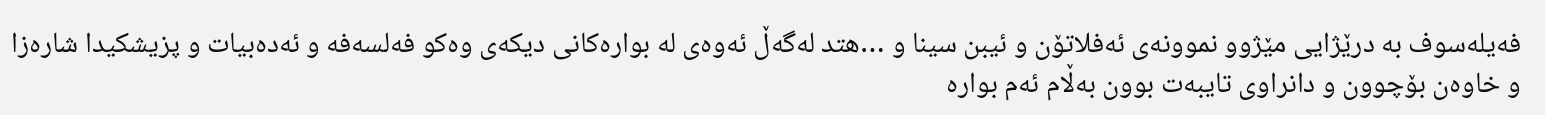فه‌یله‌سوف به‌ درێژایى مێژوو نموونه‌ى ئه‌فلاتۆن و ئیبن سینا و …هتد له‌گه‌ڵ ئه‌وه‌ى له‌ بواره‌كانى دیكه‌ى وه‌كو فه‌لسه‌فه‌ و ئه‌ده‌بیات و پزیشكیدا شاره‌زا و خاوه‌ن بۆچوون و دانراوى تایبه‌ت بوون به‌ڵام ئه‌م بواره‌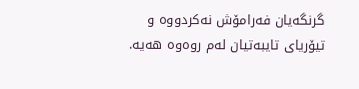گرنگه‌یان فه‌رامۆش نه‌كردووه‌ و تیۆریاى تایبه‌تیان له‌م روه‌وه‌ هه‌یه‌.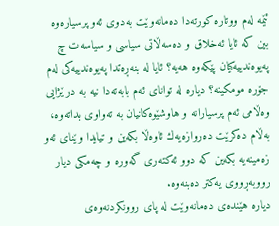ئێمه‌ له‌م ووتاره‌ كورته‌دا ده‌مانه‌وێت به‌دوى ئه‌و پرسیاره‌وه‌ بین كه‌ ئایا ئه‌خلاق و ده‌سه‌ڵاتى سیاسى و سیاسه‌ت چ په‌یوه‌ندییه‌كیان پێكه‌وه‌ هه‌یه‌؟ ئایا له‌ بنه‌ڕه‌تدا په‌یوه‌ندییه‌كى له‌م جۆره‌ مومكینه‌؟ دیاره‌ له‌ تواناى ئه‌م بابه‌ته‌دا نیه‌ به‌ درێژایى وه‌ڵامى ئه‌م پرسیارانه‌ و هاوشێوه‌كانیان به‌ ته‌واوى بداته‌وه‌، به‌ڵام ده‌كرێت ده‌روازه‌یه‌ك ئاوه‌ڵا بكه‌ین و تیایدا وێناى ئه‌و زه‌مینه‌یه‌ بكه‌ین كه‌ دوو ئه‌كته‌رى گه‌وره‌ و چه‌مكى دیار رووبه‌ڕووى یه‌كتر ده‌بنه‌وه‌.
دیاره‌ هێنده‌ى ده‌مانه‌وێت له‌ پاى روونكردنه‌وه‌ى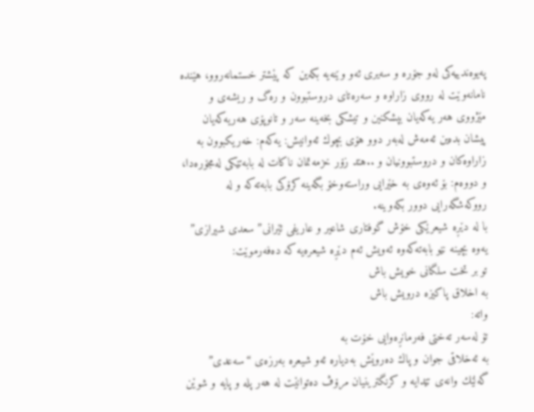په‌یوه‌ندییه‌كى له‌و جۆره‌ و سه‌یرى ئه‌و وێنه‌یه‌ بكه‌ین كه‌ پێشتر خستمانه‌روو، هێنده‌ نامانه‌وێت له‌ رووى زاراوه‌ و سه‌ره‌تاى دروستبوون و ره‌گ و ریشه‌ى و مێژووى هه‌ر یه‌كه‌یان بپشكنین و تیشكى بخه‌ینه‌ سه‌ر و تانوپۆى هه‌ریه‌كه‌یان پیشان بده‌ین ئه‌مه‌ش له‌به‌ر دوو هۆى بچوك ئه‌وانیش: یه‌كه‌م: خه‌ریكبوون به‌ زاراوه‌كان و دروستبوونیان و ..هتد زۆر خزمه‌تمان ناكات له‌ بابه‌تێكى له‌مجۆره‌دا، و دووه‌م: بۆ ئه‌وه‌ى به‌ خێرایى وراسته‌وخۆ بگه‌ینه‌ كرۆكى بابه‌ته‌كه‌ و له‌ رووكه‌شگه‌رایى دوور بكه‌وینه‌.
با له‌ دێڕه‌ شیعرێكى خۆش گوفتارى شاعیر و عاریفى ئێرانى” سعدى شیرازى” یه‌وه‌ بچینه‌ نێو بابه‌ته‌كه‌وه‌ ئه‌ویش ئه‌م دێڕه‌ شیعره‌یه‌ كه‌ ده‌فه‌رموێت:
تو بر تخت سلگانى خویش باش
به‌ اخلاق پاكیزه‌ درویش باش
واته‌:
تۆ له‌سه‌ر ته‌ختى فه‌رمانڕه‌وایى خۆت به‌
به‌ ئه‌خلاقى جوان و پاك ده‌روێش به‌دیاره‌ ئه‌و شیعره‌ به‌رزه‌ى “سه‌عدى” گه‌لێك وانه‌ى تێدایه‌ و كرنگترینیان مرۆڤ ده‌توانێت له‌ هه‌ر پله‌ و پایه‌ و شوێن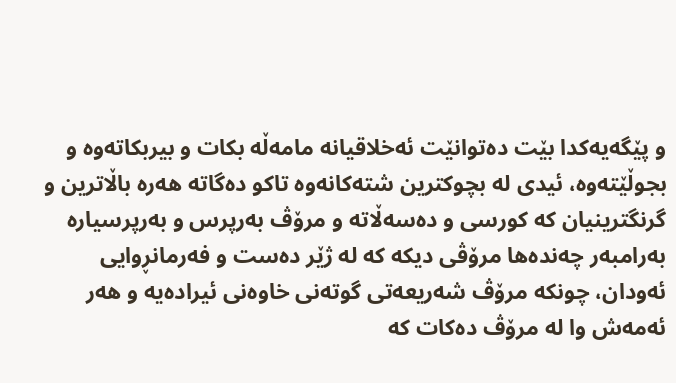و پێگه‌یه‌كدا بێت ده‌توانێت ئه‌خلاقیانه‌ مامه‌ڵه‌ بكات و بیربكاته‌وه‌ و بجوڵێته‌وه‌، ئیدى له‌ بچوكترین شته‌كانه‌وه‌ تاكو ده‌گاته‌ هه‌ره‌ باڵاترین و گرنگترینیان كه‌ كورسى و ده‌سه‌ڵاته‌ و مرۆڤ به‌رپرس و به‌رپرسیاره‌ به‌رامبه‌ر چه‌نده‌ها مرۆڤى دیكه‌ كه‌ له‌ ژێر ده‌ست و فه‌رمانڕوایى ئه‌ودان، چونكه‌ مرۆڤ شه‌ریعه‌تى گوته‌نى خاوه‌نى ئیراده‌یه‌ و هه‌ر ئه‌مه‌ش وا له‌ مرۆڤ ده‌كات كه‌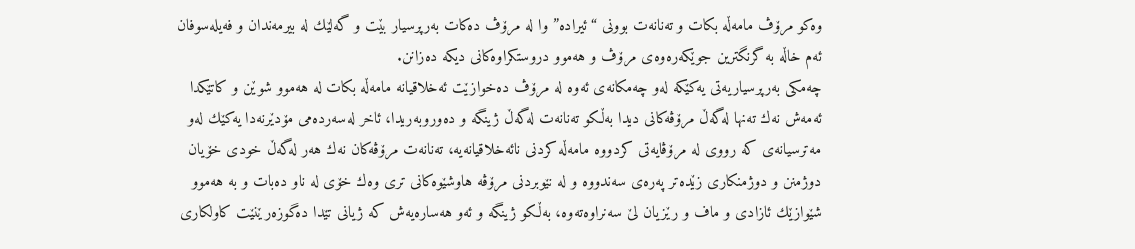وه‌كو مرۆڤ مامه‌ڵه‌ بكات و ته‌نانه‌ت بوونى “ئیراده‌” وا له‌ مرۆڤ ده‌كات به‌رپرسیار بێت و گه‌لێك له‌ بیرمه‌ندان و فه‌یله‌سوفان ئه‌م خاڵه‌ به‌ گرنگترین جوێكه‌ره‌وه‌ى مرۆڤ و هه‌موو دروستكراوه‌كانى دیكه‌ ده‌زانن.
چه‌مكى به‌رپرسیاریه‌تى یه‌كێكه‌ له‌و چه‌مكانه‌ى ئه‌وه‌ له‌ مرۆڤ ده‌خوازێت ئه‌خلاقیانه‌ مامه‌ڵه‌ بكات له‌ هه‌موو شوێن و كاتێكدا ئه‌مه‌ش نه‌ك ته‌نها له‌گه‌ڵ مرۆڤه‌كانى دیدا به‌ڵكو ته‌نانه‌ت له‌گه‌ڵ ژینگه‌ و ده‌وروبه‌ریدا، ئاخر له‌سه‌رده‌مى مۆدێرنه‌دا یه‌كێك له‌و مه‌ترسیانه‌ى كه‌ رووى له‌ مرۆڤایه‌تى كردووه‌ مامه‌ڵه‌ كردنى نائه‌خلاقیانه‌یه‌، ته‌نانه‌ت مرۆڤه‌كان نه‌ك هه‌ر له‌گه‌ڵ خودى خۆیان دوژمنن و دوژمنكارى زێده‌تر په‌ره‌ى سه‌ندووه‌ و له‌ نێوبردنى مرۆڤه‌ هاوشێوه‌كانى ترى وه‌ك خۆى له‌ ناو ده‌بات و به‌ هه‌موو شێوازێك ئازادى و ماف و رێزیان لێ سه‌نراوه‌ته‌وه‌، به‌ڵكو ژینگه‌ و ئه‌و هه‌ساره‌یه‌ش كه‌ ژیانى تێدا ده‌گوزه‌رێنێت كاولكارى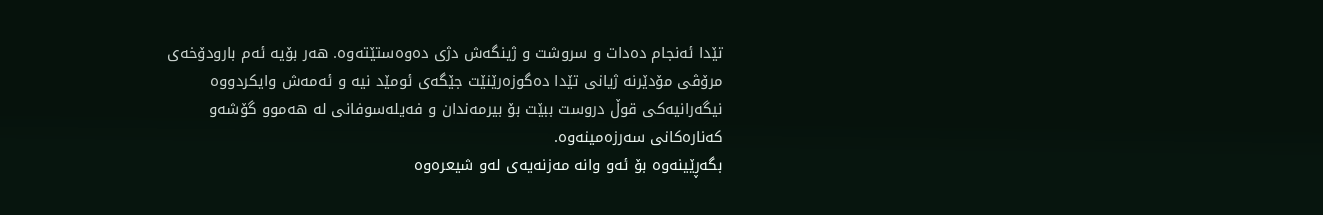تێدا ئه‌نجام ده‌دات و سروشت و ژینگه‌ش دژى ده‌وه‌ستێته‌وه‌. هه‌ر بۆیه‌ ئه‌م بارودۆخه‌ى مرۆڤى مۆدێرنه‌ ژیانى تێدا ده‌گوزه‌رێنێت جێگه‌ى ئومێد نیه‌ و ئه‌مه‌ش وایكردووه‌ نیگه‌رانیه‌كى قوڵ دروست ببێت بۆ بیرمه‌ندان و فه‌یله‌سوفانى له‌ هه‌موو گۆشه‌و كه‌ناره‌كانى سه‌رزه‌مینه‌وه‌.
بگه‌ڕێینه‌وه‌ بۆ ئه‌و وانه‌ مه‌زنه‌یه‌ى له‌و شیعره‌وه‌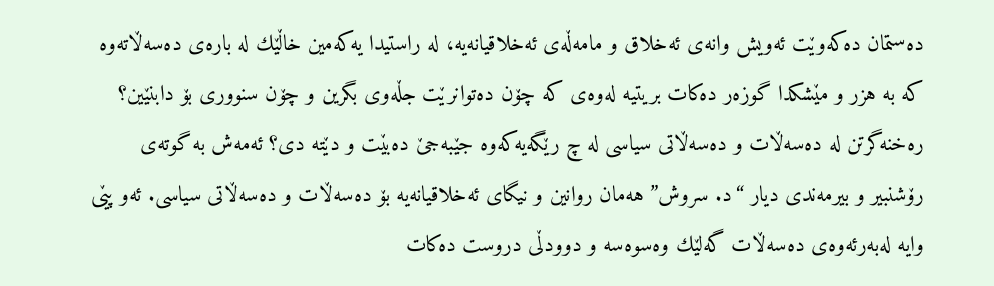ده‌ستمان ده‌كه‌وێت ئه‌ویش وانه‌ى ئه‌خلاق و مامه‌ڵه‌ى ئه‌خلاقیانه‌یه‌، له‌ راستیدا یه‌كه‌مین خاڵێك له‌ باره‌ى ده‌سه‌ڵاته‌وه‌ كه‌ به‌ هزر و مێشكدا گوزه‌ر ده‌كات بریتیه‌ له‌وه‌ى كه‌ چۆن ده‌توانرێت جڵه‌وى بگرین و چۆن سنوورى بۆ دابنێین؟ ره‌خنه‌گرتن له‌ ده‌سه‌ڵات و ده‌سه‌ڵاتى سیاسى له‌ چ رێگه‌یه‌كه‌وه‌ جێبه‌جێ ده‌بێت و دێته‌ دى؟ ئه‌مه‌ش به‌ گوته‌ى رۆشنبیر و بیرمه‌ندى دیار “د. سروش” هه‌مان روانین و نیگاى ئه‌خلاقیانه‌یه‌ بۆ ده‌سه‌ڵات و ده‌سه‌ڵاتى سیاسى. ئه‌و پێى وایه‌ له‌به‌رئه‌وه‌ى ده‌سه‌ڵات گه‌لێك وه‌سوه‌سه‌ و دوودڵى دروست ده‌كات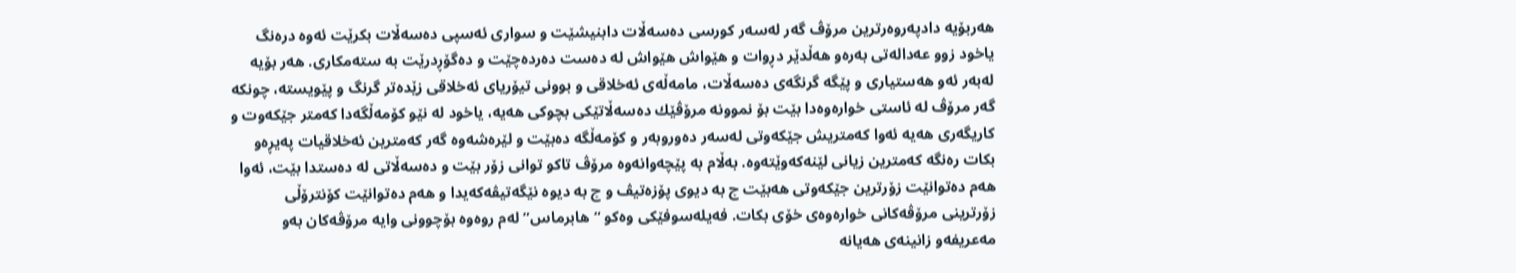هه‌ربۆیه‌ دادپه‌روه‌رترین مرۆڤ گه‌ر له‌سه‌ر كورسى ده‌سه‌ڵات دابنیشێت و سوارى ئه‌سپى ده‌سه‌ڵات بكرێت ئه‌وه‌ دره‌نگ یاخود زوو عه‌داله‌تى به‌ره‌و هه‌ڵدێر دڕوات و هێواش هێواش له‌ ده‌ست ده‌رده‌چێت و ده‌گۆڕدرێت به‌ سته‌مكارى. هه‌ر بۆیه‌ له‌به‌ر ئه‌و هه‌ستیارى و پێگه‌ گرنگه‌ى ده‌سه‌ڵات، مامه‌ڵه‌ى ئه‌خلاقى و بوونى تیۆریاى ئه‌خلاقى زێده‌تر گرنگ و پێویسته‌، چونكه‌ گه‌ر مرۆڤ له‌ ئاستى خواره‌وه‌دا بێت بۆ نموونه‌ مرۆڤێك ده‌سه‌ڵاتێكى بچوكى هه‌یه‌، یاخود له‌ نێو كۆمه‌ڵگه‌دا كه‌متر جێكه‌وت و كاریگه‌رى هه‌یه‌ ئه‌وا كه‌متریش جێكه‌وتى له‌سه‌ر ده‌وروبه‌ر و كۆمه‌ڵگه‌ ده‌بێت و لێره‌شه‌وه‌ گه‌ر كه‌مترین ئه‌خلاقیات په‌یڕه‌و بكات ره‌نگه‌ كه‌مترین زیانى لێنه‌كه‌وێته‌وه‌. به‌ڵام به‌ پێچه‌وانه‌وه‌ مرۆڤ تاكو توانى زۆر بێت و ده‌سه‌ڵاتى له‌ ده‌ستدا بێت، ئه‌وا هه‌م ده‌توانێت زۆرترین جێكه‌وتى هه‌بێت چ به‌ دیوى پۆزه‌تیڤ و چ به‌ دیوه‌ نێگه‌تیڤه‌كه‌یدا و هه‌م ده‌توانێت كۆنترۆڵى زۆرترینى مرۆڤه‌كانى خواره‌وه‌ى خۆى بكات. فه‌یله‌سوفێكى وه‌كو “هابرماس” له‌م روه‌وه‌ بۆچوونى وایه‌ مرۆڤه‌كان به‌و مه‌عریفه‌و زانینه‌ى هه‌یانه‌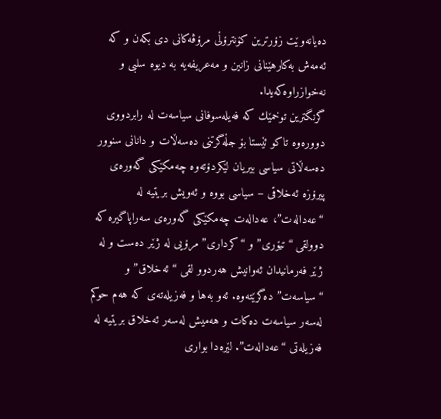ده‌یانه‌وێت زۆرترین كۆنترۆڵى مرۆڤه‌كانى دى بكه‌ن و كه‌ ئه‌مه‌ش به‌كارهێنانى زانین و مه‌عریفه‌یه‌ به‌ دیوه‌ سلبى و نه‌خوازراوه‌كه‌یدا.
گرنگترین توخمێك كه‌ فه‌یله‌سوفانى سیاسه‌ت له‌ رابردووى دووره‌وه‌ تاكو ئێستا بۆ جڵه‌گرتنى ده‌سه‌ڵات و دانانى سنوور ده‌سه‌ڵاتى سیاسى بیریان لێكردۆته‌وه‌ چه‌مكێكى گه‌وره‌ى پیرۆزه‌ ئه‌خلاقى – سیاسى بووه‌ و ئه‌ویش بریتیه‌ له‌ “عه‌داله‌ت”، عه‌داله‌ت چه‌مكێكى گه‌وره‌ى سه‌راپاگیره‌ كه‌ دوولقى “تیۆرى” و “كردارى” مرۆیى له‌ ژێر ده‌ست و له‌ ژێر فه‌رمانیدان ئه‌وانیش هه‌ردوو لقى “ئه‌خلاق” و “سیاسه‌ت” ده‌گرێته‌وه‌. ئه‌و به‌ها و فه‌زیله‌ته‌ى كه‌ هه‌م حوكم له‌سه‌ر سیاسه‌ت ده‌كات و هه‌میش له‌سه‌ر ئه‌خلاق بریتیه‌ له‌ فه‌زیله‌تى “عه‌داله‌ت”. لێره‌دا بوارى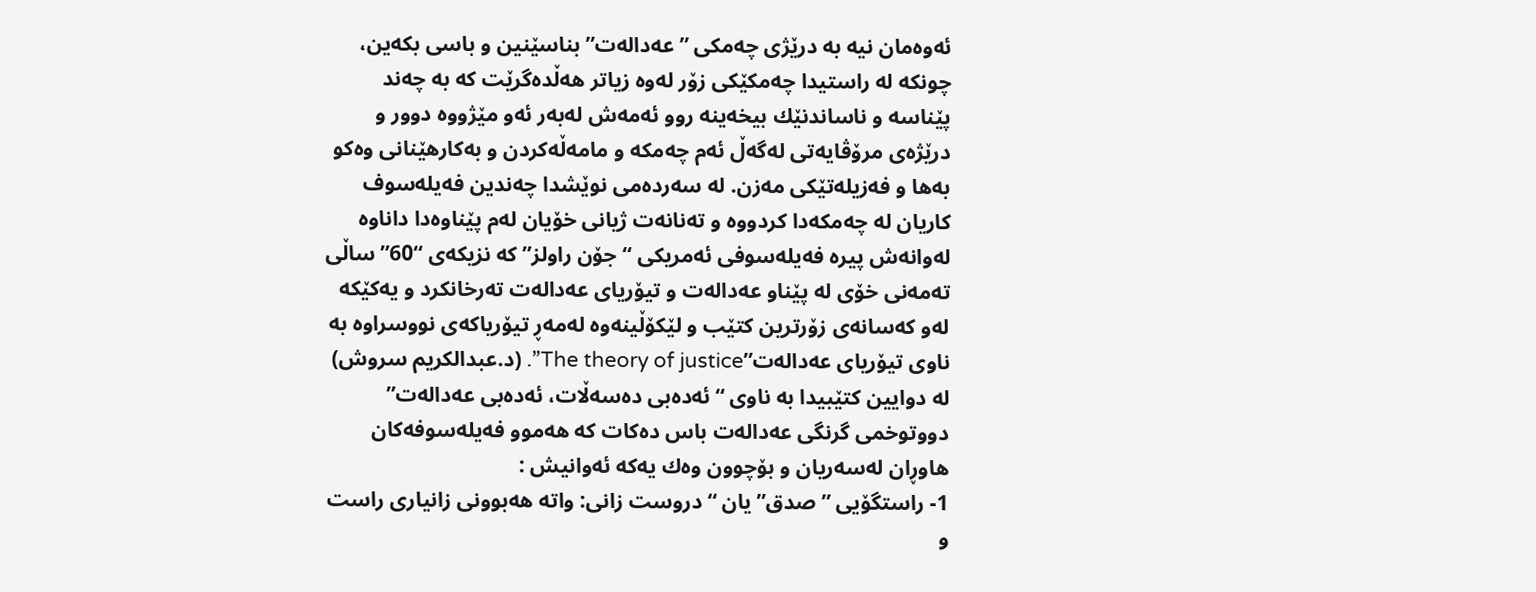ئه‌وه‌مان نیه‌ به‌ درێژى چه‌مكى ” عه‌داله‌ت” بناسێنین و باسى بكه‌ین، چونكه‌ له‌ راستیدا چه‌مكێكى زۆر له‌وه‌ زیاتر هه‌ڵده‌گرێت كه‌ به‌ چه‌ند پێناسه‌ و ناساندنێك بیخه‌ینه‌ روو ئه‌مه‌ش له‌به‌ر ئه‌و مێژووه‌ دوور و درێژه‌ى مرۆڤایه‌تى له‌گه‌ڵ ئه‌م چه‌مكه‌ و مامه‌ڵه‌كردن و به‌كارهێنانى وه‌كو به‌ها و فه‌زیله‌تێكى مه‌زن. له‌ سه‌رده‌مى نوێشدا چه‌ندین فه‌یله‌سوف كاریان له‌ چه‌مكه‌دا كردووه‌ و ته‌نانه‌ت ژیانى خۆیان له‌م پێناوه‌دا داناوه‌ له‌وانه‌ش پیره‌ فه‌یله‌سوفى ئه‌مریكى “جۆن راولز” كه‌ نزیكه‌ى “60” ساڵى ته‌مه‌نى خۆى له‌ پێناو عه‌داله‌ت و تیۆریاى عه‌داله‌ت ته‌رخانكرد و یه‌كێكه‌ له‌و كه‌سانه‌ى زۆرترین كتێب و لێكۆڵینه‌وه‌ له‌مه‌ڕ تیۆریاكه‌ى نووسراوه‌ به‌ ناوى تیۆریاى عه‌داله‌ت”The theory of justice”. (د.عبدالكریم سروش) له‌ دوایین كتێبیدا به‌ ناوى “ئه‌ده‌بى ده‌سه‌ڵات، ئه‌ده‌بى عه‌داله‌ت” دووتوخمى گرنگى عه‌داله‌ت باس ده‌كات كه‌ هه‌موو فه‌یله‌سوفه‌كان هاوڕان له‌سه‌ریان و بۆچوون وه‌ك یه‌كه‌ ئه‌وانیش :
1- راستگۆیى ” صدق” یان “دروست زانى: واته‌ هه‌بوونى زانیارى راست و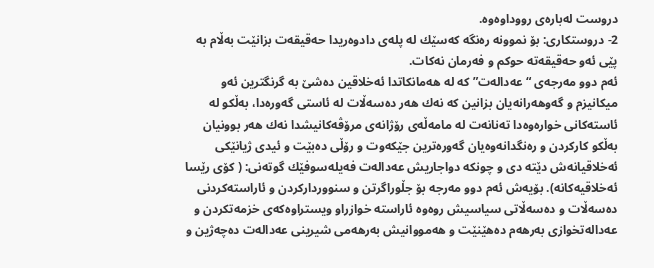دروست له‌باره‌ى رووداوه‌وه‌.
2- دروستكارى: بۆ نموونه‌ ره‌نگه‌ كه‌سێك له‌ پله‌ى دادوه‌ریدا حه‌قیقه‌ت بزانێت به‌ڵام به‌ پێى ئه‌و حه‌قیقه‌ته‌ حوكم و فه‌رمان نه‌كات.
ئه‌م دوو مه‌رجه‌ى “عه‌داله‌ت” كه‌ له‌ هه‌مانكاتدا ئه‌خلاقین ده‌شێ به‌ گرنگترین ئه‌و میكانیزم و گه‌وهه‌رانه‌یان بزانین كه‌ نه‌ك هه‌ر ده‌سه‌ڵات له‌ ئاستى گه‌وره‌دا، به‌ڵكو له‌ ئاسته‌كانى خواره‌وه‌دا ته‌نانه‌ت له‌ مامه‌ڵه‌ى رۆژانه‌ى مرۆڤه‌كانیشدا نه‌ك هه‌ر بوونیان به‌ڵكو كاركردن و ره‌نگدانه‌وه‌یان گه‌وره‌ترین جێكه‌وت و رۆڵى ده‌بێت و ئیدى ژیانێكى ئه‌خلاقیانه‌ش دێته‌ دى و چونكه‌ دواجاریش عه‌داله‌ت فه‌یله‌سوفێك گوته‌نى: ( كۆى رێسا ئه‌خلاقیه‌كانه‌). بۆیه‌ش ئه‌م دوو مه‌رجه‌ بۆ جڵوراگرتن و سنوورداركردن و ئاراسته‌كردنى ده‌سه‌ڵات و ده‌سه‌ڵاتى سیاسیش روه‌وه‌ ئاراسته‌ خوازراو ویستراوه‌كه‌ى خزمه‌تكردن و عه‌داله‌تخوازى به‌رهه‌م ده‌هێنێت و هه‌مووانیش به‌رهه‌مى شیرینى عه‌داله‌ت ده‌چه‌ژین و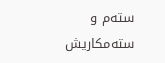سته‌م و سته‌مكاریش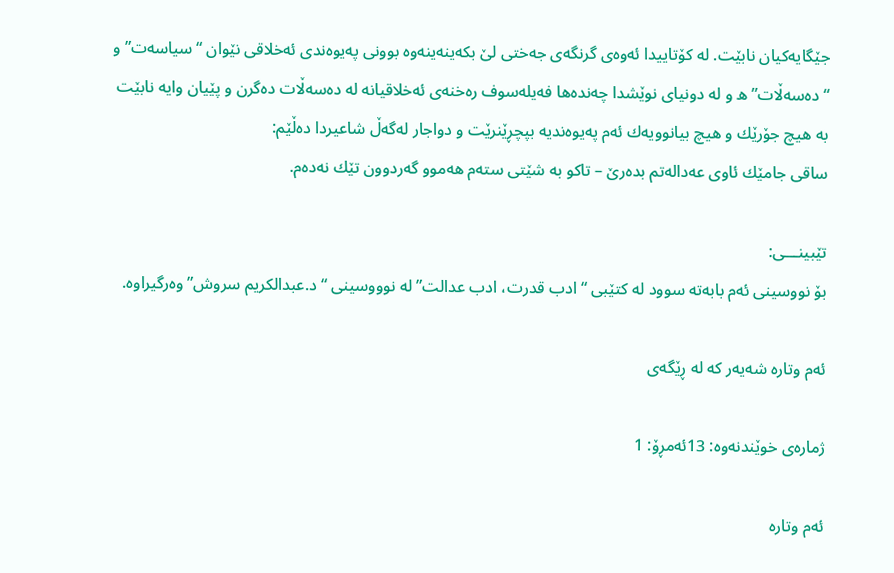جێگایه‌كیان نابێت. له‌ كۆتاییدا ئه‌وه‌ى گرنگه‌ى جه‌ختى لێ بكه‌ینه‌ینه‌وه‌ بوونى په‌یوه‌ندى ئه‌خلاقى نێوان “سیاسه‌ت” و “ده‌سه‌ڵات”ه‌ و له‌ دونیاى نوێشدا چه‌نده‌ها فه‌یله‌سوف ره‌خنه‌ى ئه‌خلاقیانه‌ له‌ ده‌سه‌ڵات ده‌گرن و پێیان وایه‌ نابێت به‌ هیچ جۆرێك و هیچ بیانوویه‌ك ئه‌م په‌یوه‌ندیه‌ بپچڕێنرێت و دواجار له‌گه‌ڵ شاعیردا ده‌ڵێم:
ساقى جامێك ئاوى عه‌داله‌تم بده‌رێ – تاكو به‌ شێتى سته‌م هه‌موو گه‌ردوون تێك نه‌ده‌م.

تێبینـــى:
بۆ نووسینى ئه‌م بابه‌ته‌ سوود له‌ كتێبى “ادب قدرت، ادب عدالت” له‌ نوووسینى “د.عبدالكریم سروش” وه‌رگیراوه‌.

ئەم وتارە شەیەر کە لە ڕێگەی

ژمارەی خوێندنەوە: 13ئەمڕۆ: 1

ئەم وتارە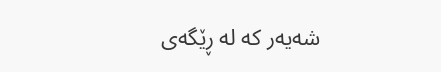شەیەر کە لە ڕێگەی